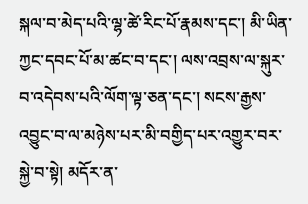སྐལ་བ་མེད་པའི་ལྷ་ཚེ་རིང་པོ་རྣམས་དང་། མི་ཡིན་ཀྱང་དབང་པོ་མ་ཚང་བ་དང་། ལས་འབྲས་ལ་སྐུར་བ་འདེབས་པའི་ལོག་ལྟ་ཅན་དང་། སངས་རྒྱས་འབྱུང་བ་ལ་མཉེས་པར་མི་བགྱིད་པར་འགྱུར་བར་སྐྱེ་བ་སྟེ། མདོར་ན་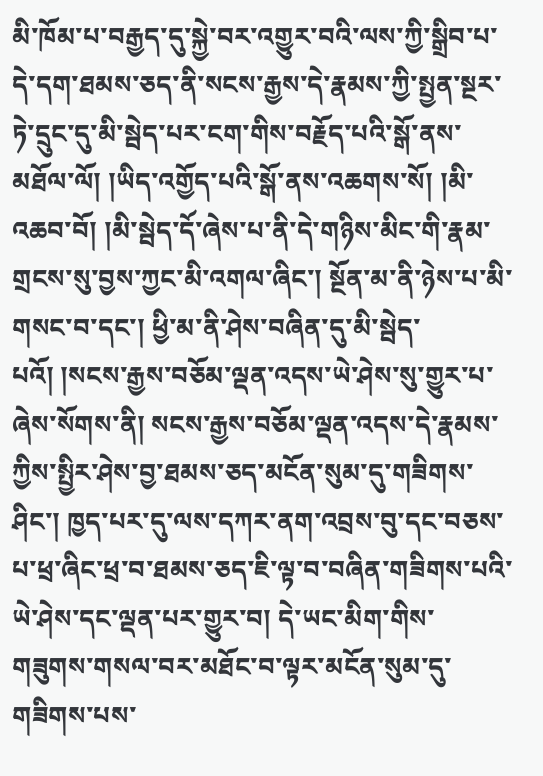མི་ཁོམ་པ་བརྒྱད་དུ་སྐྱེ་བར་འགྱུར་བའི་ལས་ཀྱི་སྒྲིབ་པ་དེ་དག་ཐམས་ཅད་ནི་སངས་རྒྱས་དེ་རྣམས་ཀྱི་སྤྱན་སྔར་ཏེ་དྲུང་དུ་མི་སྦེད་པར་ངག་གིས་བརྗོད་པའི་སྒོ་ནས་མཐོལ་ལོ། །ཡིད་འགྱོད་པའི་སྒོ་ནས་འཆགས་སོ། །མི་འཆབ་བོ། །མི་སྦེད་དོ་ཞེས་པ་ནི་དེ་གཉིས་མིང་གི་རྣམ་གྲངས་སུ་བྱས་ཀྱང་མི་འགལ་ཞིང་། སྔོན་མ་ནི་ཉེས་པ་མི་གསང་བ་དང་། ཕྱི་མ་ནི་ཤེས་བཞིན་དུ་མི་སྦེད་པའོ། །སངས་རྒྱས་བཅོམ་ལྡན་འདས་ཡེ་ཤེས་སུ་གྱུར་པ་ཞེས་སོགས་ནི། སངས་རྒྱས་བཅོམ་ལྡན་འདས་དེ་རྣམས་ཀྱིས་སྤྱིར་ཤེས་བྱ་ཐམས་ཅད་མངོན་སུམ་དུ་གཟིགས་ཤིང་། ཁྱད་པར་དུ་ལས་དཀར་ནག་འབྲས་བུ་དང་བཅས་པ་ཕྲ་ཞིང་ཕྲ་བ་ཐམས་ཅད་ཇི་ལྟ་བ་བཞིན་གཟིགས་པའི་ཡེ་ཤེས་དང་ལྡན་པར་གྱུར་བ། དེ་ཡང་མིག་གིས་གཟུགས་གསལ་བར་མཐོང་བ་ལྟར་མངོན་སུམ་དུ་གཟིགས་པས་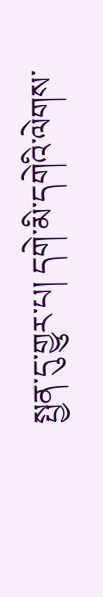སྤྱན་དུ་གྱུར་པ། དགེ་མི་དགེའི་ལེགས་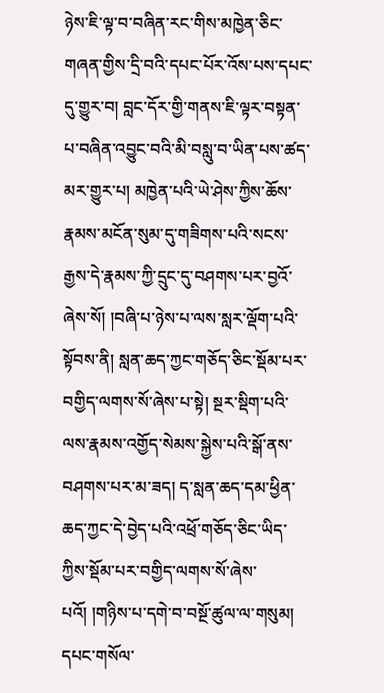ཉེས་ཇི་ལྟ་བ་བཞིན་རང་གིས་མཁྱེན་ཅིང་གཞན་གྱིས་དྲི་བའི་དཔང་པོར་འོས་པས་དཔང་དུ་གྱུར་བ། བླང་དོར་གྱི་གནས་ཇི་ལྟར་བསྟན་པ་བཞིན་འབྱུང་བའི་མི་བསླུ་བ་ཡིན་པས་ཚད་མར་གྱུར་པ། མཁྱེན་པའི་ཡེ་ཤེས་ཀྱིས་ཆོས་རྣམས་མངོན་སུམ་དུ་གཟིགས་པའི་སངས་རྒྱས་དེ་རྣམས་ཀྱི་དྲུང་དུ་བཤགས་པར་བྱའོ་ཞེས་སོ། །བཞི་པ་ཉེས་པ་ལས་སླར་ལྡོག་པའི་སྟོབས་ནི། སླན་ཆད་ཀྱང་གཅོད་ཅིང་སྡོམ་པར་བགྱིད་ལགས་སོ་ཞེས་པ་སྟེ། སྔར་སྡིག་པའི་ལས་རྣམས་འགྱོད་སེམས་སྐྱེས་པའི་སྒོ་ནས་བཤགས་པར་མ་ཟད། ད་སླན་ཆད་དམ་ཕྱིན་ཆད་ཀྱང་དེ་བྱེད་པའི་འཕྲོ་གཅོད་ཅིང་ཡིད་ཀྱིས་སྡོམ་པར་བགྱིད་ལགས་སོ་ཞེས་པའོ། །གཉིས་པ་དགེ་བ་བསྔོ་ཚུལ་ལ་གསུམ། དཔང་གསོལ་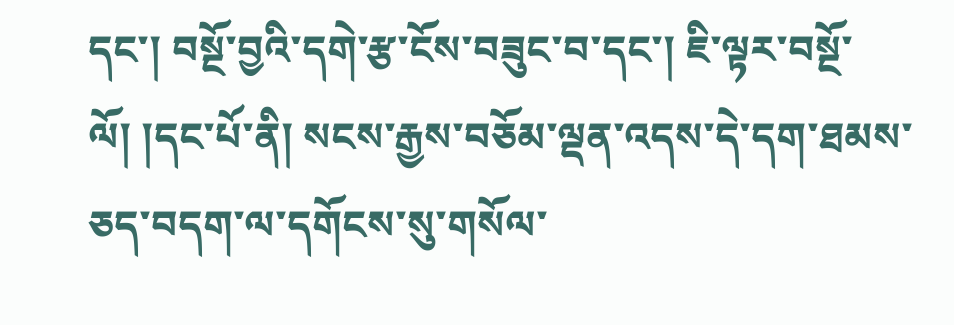དང་། བསྔོ་བྱའི་དགེ་རྩ་ངོས་བཟུང་བ་དང་། ཇི་ལྟར་བསྔོ་ལོ། །དང་པོ་ནི། སངས་རྒྱས་བཅོམ་ལྡན་འདས་དེ་དག་ཐམས་ཅད་བདག་ལ་དགོངས་སུ་གསོལ་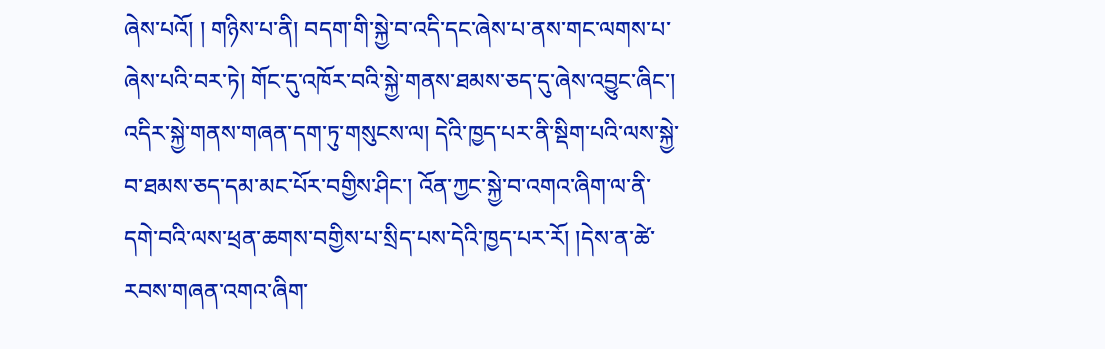ཞེས་པའོ། ། གཉིས་པ་ནི། བདག་གི་སྐྱེ་བ་འདི་དང་ཞེས་པ་ནས་གང་ལགས་པ་ཞེས་པའི་བར་ཏེ། གོང་དུ་འཁོར་བའི་སྐྱེ་གནས་ཐམས་ཅད་དུ་ཞེས་འབྱུང་ཞིང་། འདིར་སྐྱེ་གནས་གཞན་དག་ཏུ་གསུངས་ལ། དེའི་ཁྱད་པར་ནི་སྡིག་པའི་ལས་སྐྱེ་བ་ཐམས་ཅད་དམ་མང་པོར་བགྱིས་ཤིང་། འོན་ཀྱང་སྐྱེ་བ་འགའ་ཞིག་ལ་ནི་དགེ་བའི་ལས་ཕྲན་ཆགས་བགྱིས་པ་སྲིད་པས་དེའི་ཁྱད་པར་རོ། །དེས་ན་ཚེ་རབས་གཞན་འགའ་ཞིག་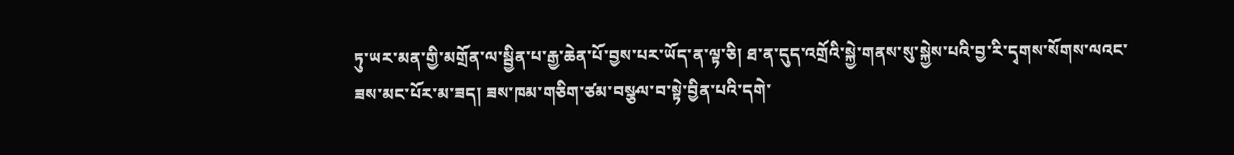ཏུ་ཡར་མན་གྱི་མགྲོན་ལ་སྦྱིན་པ་རྒྱ་ཆེན་པོ་བྱས་པར་ཡོད་ན་ལྟ་ཅི། ཐ་ན་དུད་འགྲོའི་སྐྱེ་གནས་སུ་སྐྱེས་པའི་བྱ་རི་དྭགས་སོགས་ལའང་ཟས་མང་པོར་མ་ཟད། ཟས་ཁམ་གཅིག་ཙམ་བསྩལ་བ་སྟེ་བྱིན་པའི་དགེ་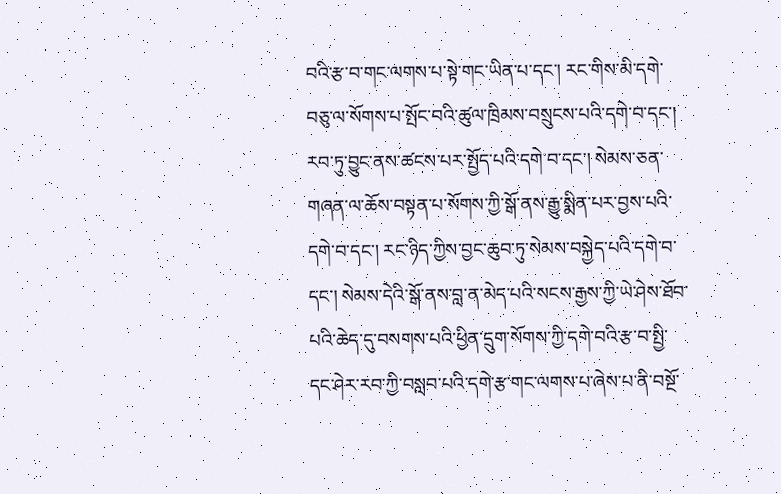བའི་རྩ་བ་གང་ལགས་པ་སྟེ་གང་ཡིན་པ་དང་། རང་གིས་མི་དགེ་བཅུ་ལ་སོགས་པ་སྤོང་བའི་ཚུལ་ཁྲིམས་བསྲུངས་པའི་དགེ་བ་དང་། རབ་ཏུ་བྱུང་ནས་ཚངས་པར་སྤྱོད་པའི་དགེ་བ་དང་། སེམས་ཅན་གཞན་ལ་ཆོས་བསྟན་པ་སོགས་ཀྱི་སྒོ་ནས་རྒྱུ་སྨིན་པར་བྱས་པའི་དགེ་བ་དང་། རང་ཉིད་ཀྱིས་བྱང་ཆུབ་ཏུ་སེམས་བསྐྱེད་པའི་དགེ་བ་དང་། སེམས་དེའི་སྒོ་ནས་བླ་ན་མེད་པའི་སངས་རྒྱས་ཀྱི་ཡེ་ཤེས་ཐོབ་པའི་ཆེད་དུ་བསགས་པའི་ཕྱིན་དྲུག་སོགས་ཀྱི་དགེ་བའི་རྩ་བ་སྤྱི་དང་ཤེར་རབ་ཀྱི་བསླབ་པའི་དགེ་རྩ་གང་ལགས་པ་ཞེས་པ་ནི་བསྔོ་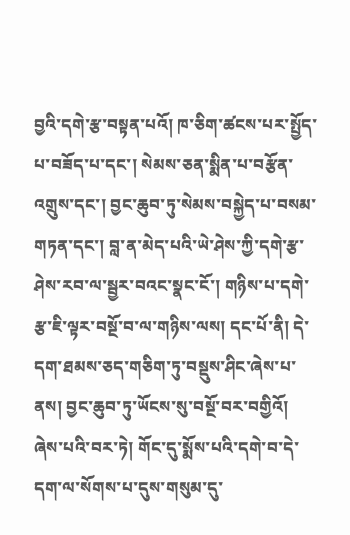བྱའི་དགེ་རྩ་བསྟན་པའོ། ཁ་ཅིག་ཚངས་པར་སྤྱོད་པ་བཟོད་པ་དང་། སེམས་ཅན་སྨིན་པ་བརྩོན་འགྲུས་དང་། བྱང་ཆུབ་ཏུ་སེམས་བསྐྱེད་པ་བསམ་གཏན་དང་། བླ་ན་མེད་པའི་ཡེ་ཤེས་ཀྱི་དགེ་རྩ་ཤེས་རབ་ལ་སྦྱར་བའང་སྣང་ངོ་། གཉིས་པ་དགེ་རྩ་ཇི་ལྟར་བསྔོ་བ་ལ་གཉིས་ལས། དང་པོ་ནི། དེ་དག་ཐམས་ཅད་གཅིག་ཏུ་བསྡུས་ཤིང་ཞེས་པ་ནས། བྱང་ཆུབ་ཏུ་ཡོངས་སུ་བསྔོ་བར་བགྱིའོ། ཞེས་པའི་བར་ཏེ། གོང་དུ་སྨོས་པའི་དགེ་བ་དེ་དག་ལ་སོགས་པ་དུས་གསུམ་དུ་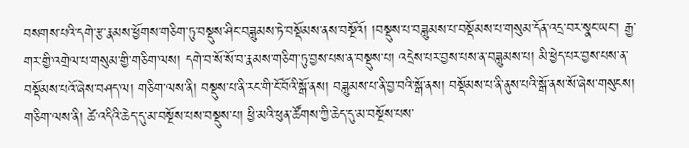བསགས་པའི་དགེ་རྩ་རྣམས་ཕྱོགས་གཅིག་ཏུ་བསྡུས་ཤིང་བཟླུམས་ཏེ་བསྡོམས་ནས་བསྔོའོ། །བསྡུས་པ་བཟླུམས་པ་བསྡོམས་པ་གསུམ་དོན་འདྲ་བར་སྣང་ཡང་། རྒྱ་གར་གྱི་འགྲེལ་པ་གསུམ་གྱི་གཅིག་ལས། དགེ་བ་སོ་སོ་བ་རྣམས་གཅིག་ཏུ་བྱས་པས་ན་བསྡུས་པ། འདྲེས་པར་བྱས་པས་ན་བཟླུམས་པ། མི་ཕྱེད་པར་བྱས་པས་ན་བསྡོམས་པའོ་ཞེས་བཤད་ལ། གཅིག་ལས་ནི། བསྡུས་པ་ནི་རང་གི་ངོ་བོའི་སྒོ་ནས། བཟླུམས་པ་ནི་བྱ་བའི་སྒོ་ནས། བསྡོམས་པ་ནི་ནུས་པའི་སྒོ་ནས་སོ་ཞེས་གསུངས། གཅིག་ལས་ནི། ཚེ་འདིའི་ཆེད་དུ་མ་བསྔོས་པས་བསྡུས་པ། ཕྱི་མའི་ཕུན་ཚོགས་ཀྱི་ཆེད་དུ་མ་བསྔོས་པས་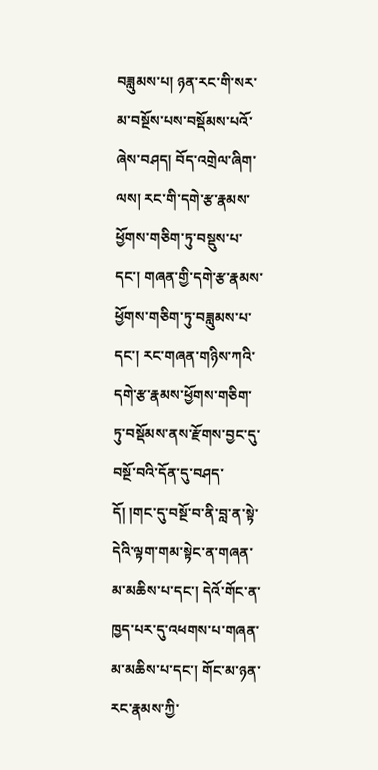བཟླུམས་པ། ཉན་རང་གི་སར་མ་བསྔོས་པས་བསྡོམས་པའོ་ཞེས་བཤད། བོད་འགྲེལ་ཞིག་ལས། རང་གི་དགེ་རྩ་རྣམས་ཕྱོགས་གཅིག་ཏུ་བསྡུས་པ་དང་། གཞན་གྱི་དགེ་རྩ་རྣམས་ཕྱོགས་གཅིག་ཏུ་བཟླུམས་པ་དང་། རང་གཞན་གཉིས་ཀའི་དགེ་རྩ་རྣམས་ཕྱོགས་གཅིག་ཏུ་བསྡོམས་ནས་རྫོགས་བྱང་དུ་བསྔོ་བའི་དོན་དུ་བཤད་དོ། །གང་དུ་བསྔོ་བ་ནི་བླ་ན་སྟེ་དེའི་ལྟག་གམ་སྟེང་ན་གཞན་མ་མཆིས་པ་དང་། དེའོ་གོང་ན་ཁྱད་པར་དུ་འཕགས་པ་གཞན་མ་མཆིས་པ་དང་། གོང་མ་ཉན་རང་རྣམས་ཀྱི་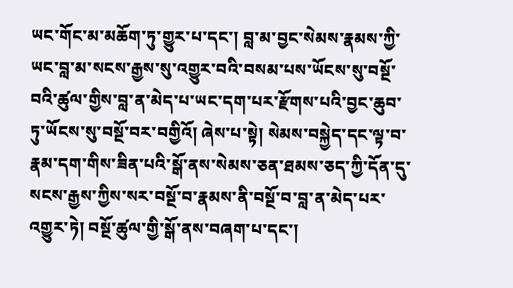ཡང་གོང་མ་མཆོག་ཏུ་གྱུར་པ་དང་། བླ་མ་བྱང་སེམས་རྣམས་ཀྱི་ཡང་བླ་མ་སངས་རྒྱས་སུ་འགྱུར་བའི་བསམ་པས་ཡོངས་སུ་བསྔོ་བའི་ཚུལ་གྱིས་བླ་ན་མེད་པ་ཡང་དག་པར་རྫོགས་པའི་བྱང་ཆུབ་ཏུ་ཡོངས་སུ་བསྔོ་བར་བགྱིའོ། ཞེས་པ་སྟེ། སེམས་བསྐྱེད་དང་ལྟ་བ་རྣམ་དག་གིས་ཟིན་པའི་སྒོ་ནས་སེམས་ཅན་ཐམས་ཅད་ཀྱི་དོན་དུ་སངས་རྒྱས་ཀྱིས་སར་བསྔོ་བ་རྣམས་ནི་བསྔོ་བ་བླ་ན་མེད་པར་འགྱུར་ཏེ། བསྔོ་ཚུལ་གྱི་སྒོ་ནས་བཞག་པ་དང་།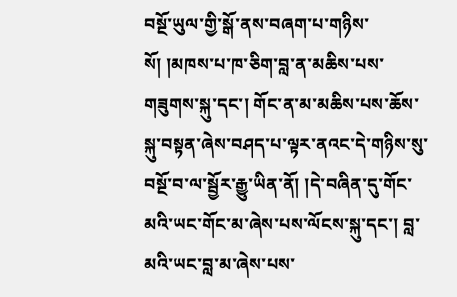བསྔོ་ཡུལ་གྱི་སྒོ་ནས་བཞག་པ་གཉིས་སོ། །མཁས་པ་ཁ་ཅིག་བླ་ན་མཆིས་པས་གཟུགས་སྐུ་དང་། གོང་ན་མ་མཆིས་པས་ཆོས་སྐུ་བསྟན་ཞེས་བཤད་པ་ལྟར་ནའང་དེ་གཉིས་སུ་བསྔོ་བ་ལ་སྦྱོར་རྒྱུ་ཡིན་ནོ། །དེ་བཞིན་དུ་གོང་མའི་ཡང་གོང་མ་ཞེས་པས་ལོངས་སྐུ་དང་། བླ་མའི་ཡང་བླ་མ་ཞེས་པས་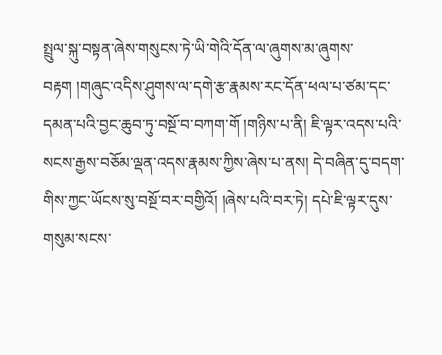སྤྲུལ་སྐུ་བསྟན་ཞེས་གསུངས་ཏེ་ཡི་གེའི་དོན་ལ་ཞུགས་མ་ཞུགས་བརྟག །གཞུང་འདིས་ཤུགས་ལ་དགེ་རྩ་རྣམས་རང་དོན་ཕལ་པ་ཙམ་དང་དམན་པའི་བྱང་ཆུབ་ཏུ་བསྔོ་བ་བཀག་གོ །གཉིས་པ་ནི། ཇི་ལྟར་འདས་པའི་སངས་རྒྱས་བཅོམ་ལྡན་འདས་རྣམས་ཀྱིས་ཞེས་པ་ནས། དེ་བཞིན་དུ་བདག་གིས་ཀྱང་ཡོངས་སུ་བསྔོ་བར་བགྱིའོ། །ཞེས་པའི་བར་ཏེ། དཔེ་ཇི་ལྟར་དུས་གསུམ་སངས་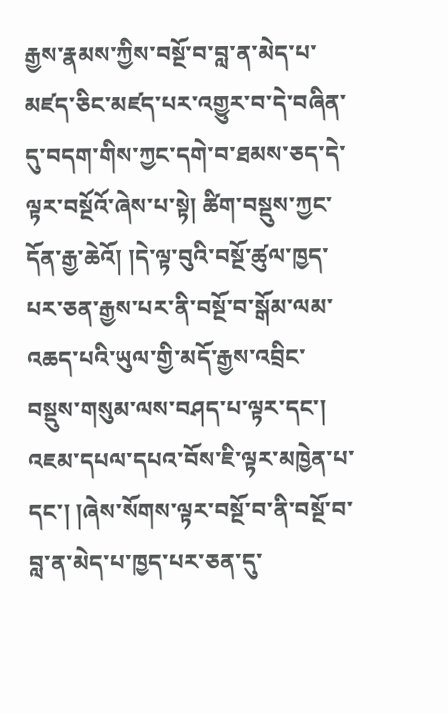རྒྱས་རྣམས་ཀྱིས་བསྔོ་བ་བླ་ན་མེད་པ་མཛད་ཅིང་མཛད་པར་འགྱུར་བ་དེ་བཞིན་དུ་བདག་གིས་ཀྱང་དགེ་བ་ཐམས་ཅད་དེ་ལྟར་བསྔོའོ་ཞེས་པ་སྟེ། ཚིག་བསྡུས་ཀྱང་དོན་རྒྱ་ཆེའོ། །དེ་ལྟ་བུའི་བསྔོ་ཚུལ་ཁྱད་པར་ཅན་རྒྱས་པར་ནི་བསྔོ་བ་སྒོམ་ལམ་འཆད་པའི་ཡུལ་གྱི་མདོ་རྒྱས་འབྲིང་བསྡུས་གསུམ་ལས་བཤད་པ་ལྟར་དང་། འཇམ་དཔལ་དཔའ་བོས་ཇི་ལྟར་མཁྱེན་པ་དང་། །ཞེས་སོགས་ལྟར་བསྔོ་བ་ནི་བསྔོ་བ་བླ་ན་མེད་པ་ཁྱད་པར་ཅན་དུ་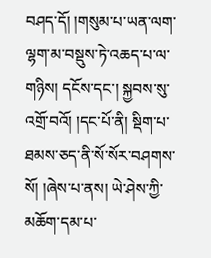བཤད་དོ། །གསུམ་པ་ཡན་ལག་ལྷག་མ་བསྡུས་ཏེ་འཆད་པ་ལ་གཉིས། དངོས་དང་། སྐྱབས་སུ་འགྲོ་བའོ། །དང་པོ་ནི། སྡིག་པ་ཐམས་ཅད་ནི་སོ་སོར་བཤགས་སོ། །ཞེས་པ་ནས། ཡེ་ཤེས་ཀྱི་མཆོག་དམ་པ་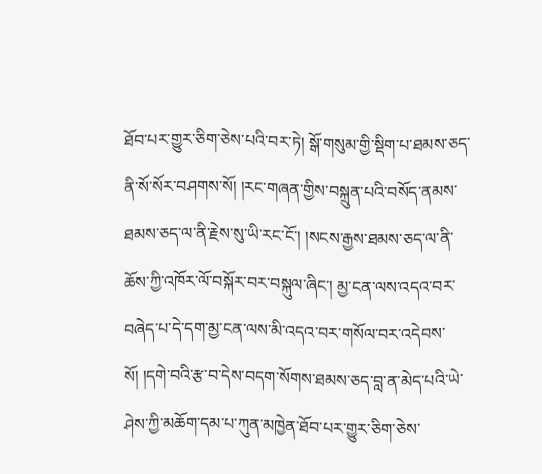ཐོབ་པར་གྱུར་ཅིག་ཅེས་པའི་བར་ཏེ། སྒོ་གསུམ་གྱི་སྡིག་པ་ཐམས་ཅད་ནི་སོ་སོར་བཤགས་སོ། །རང་གཞན་གྱིས་བསྐྲུན་པའི་བསོད་ནམས་ཐམས་ཅད་ལ་ནི་རྗེས་སུ་ཡི་རང་ངོ་། །སངས་རྒྱས་ཐམས་ཅད་ལ་ནི་ཆོས་ཀྱི་འཁོར་ལོ་བསྐོར་བར་བསྐུལ་ཞིང་། མྱ་ངན་ལས་འདའ་བར་བཞེད་པ་དེ་དག་མྱ་ངན་ལས་མི་འདའ་བར་གསོལ་བར་འདེབས་སོ། །དགེ་བའི་རྩ་བ་དེས་བདག་སོགས་ཐམས་ཅད་བླ་ན་མེད་པའི་ཡེ་ཤེས་ཀྱི་མཆོག་དམ་པ་ཀུན་མཁྱེན་ཐོབ་པར་གྱུར་ཅིག་ཅེས་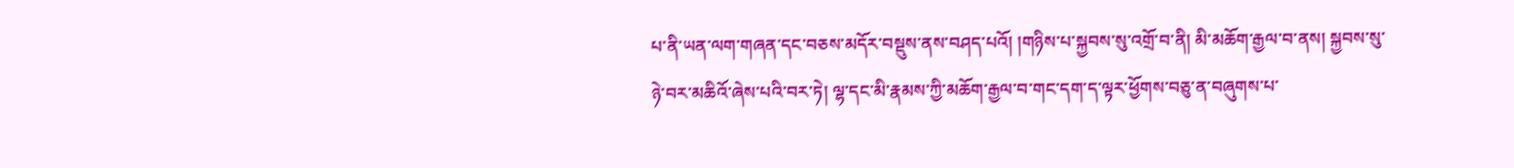པ་ནི་ཡན་ལག་གཞན་དང་བཅས་མདོར་བསྡུས་ནས་བཤད་པའོ། །གཉིས་པ་སྐྱབས་སུ་འགྲོ་བ་ནི། མི་མཆོག་རྒྱལ་བ་ནས། སྐྱབས་སུ་ཉེ་བར་མཆིའོ་ཞེས་པའི་བར་ཏེ། ལྷ་དང་མི་རྣམས་ཀྱི་མཆོག་རྒྱལ་བ་གང་དག་ད་ལྟར་ཕྱོགས་བཅུ་ན་བཞུགས་པ་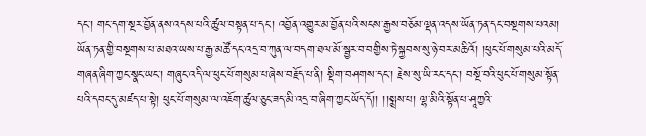དང་། གང་དག་སྔར་བྱོན་ནས་འདས་པའི་ཚུལ་བསྟན་པ་དང་། འབྱོན་འགྱུར་མ་བྱོན་པའི་སངས་རྒྱས་བཅོམ་ལྡན་འདས་ཡོན་ཏན་དང་བསྔགས་པའམ། ཡོན་ཏན་གྱི་བསྔགས་པ་མཐའ་ཡས་པ་རྒྱ་མཚོ་དང་འདྲ་བ་ཀུན་ལ་བདག་ཐལ་མོ་སྦྱར་བ་བགྱིས་ཏེ་སྐྱབས་སུ་ཉེ་བར་མཆིའོ། །ཕུང་པོ་གསུམ་པའི་མདོ་གཞན་ཞིག་ཀྱང་སྣང་ཡང་། གཞུང་འདི་ལ་ཕུང་པོ་གསུམ་པ་ཞེས་བརྗོད་པ་ནི། སྡིག་བཤགས་དང་། རྗེས་སུ་ཡི་རང་དང་། བསྔོ་བའི་ཕུང་པོ་གསུམ་སྟོན་པའི་དབང་དུ་མཛད་པ་སྟེ། ཕུང་པོ་གསུམ་ལ་འཇོག་ཚུལ་ཅུང་ཟད་མི་འདྲ་བ་ཞིག་ཀྱང་ཡོད་དོ།། །།སྨྲས་པ། ལྷ་མིའི་སྟོན་པ་ཤཱཀྱའི་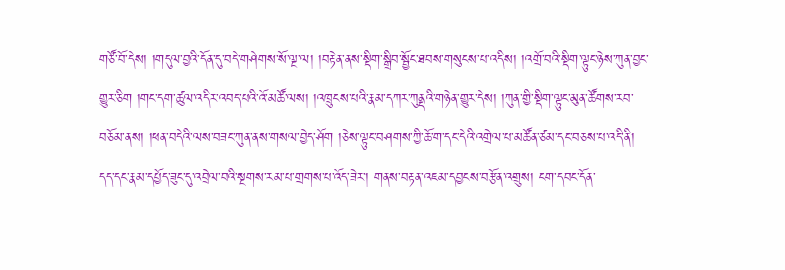གཙོ་བོ་དེས། །གདུལ་བྱའི་དོན་དུ་བདེ་གཤེགས་སོ་ལྔ་ལ། །བརྟེན་ནས་སྡིག་སྒྲིབ་སྦྱོང་ཐབས་གསུངས་པ་འདིས། །འགྲོ་བའི་སྡིག་ལྟུང་ཉེས་ཀུན་བྱང་གྱུར་ཅིག །གང་དག་ཚུལ་འདིར་འབད་པའི་འོ་མཚོ་ལས། །འཁྲུངས་པའི་རྣམ་དཀར་ཀུནྡའི་གཉེན་གྱུར་དེས། །ཀུན་གྱི་སྡིག་ལྟུང་མུན་ཚོགས་རབ་བཅོམ་ནས། །ཕན་བདེའི་ལས་བཟང་ཀུན་ནས་གསལ་བྱེད་ཤོག །ཅེས་ལྟུང་བཤགས་ཀྱི་ཆོ་ག་དང་དེའི་འགྲེལ་པ་མཚོན་ཙམ་དང་བཅས་པ་འདི་ནི། དད་དང་རྣམ་དཔྱོད་ཟུང་དུ་འབྲེལ་བའི་སྔགས་རམ་པ་གྲགས་པ་འོད་ཟེར་། གནས་བརྟན་འཇམ་དབྱངས་བརྩོན་འགྲུས། ངག་དབང་དོན་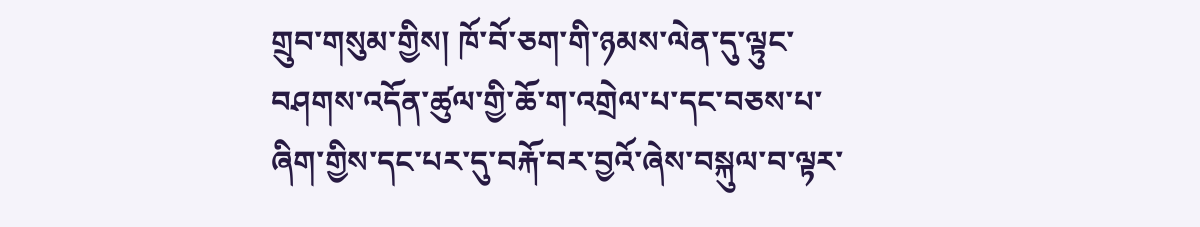གྲུབ་གསུམ་གྱིས། ཁོ་བོ་ཅག་གི་ཉམས་ལེན་དུ་ལྟུང་བཤགས་འདོན་ཚུལ་གྱི་ཆོ་ག་འགྲེལ་པ་དང་བཅས་པ་ཞིག་གྱིས་དང་པར་དུ་བརྐོ་བར་བྱའོ་ཞེས་བསྐུལ་བ་ལྟར་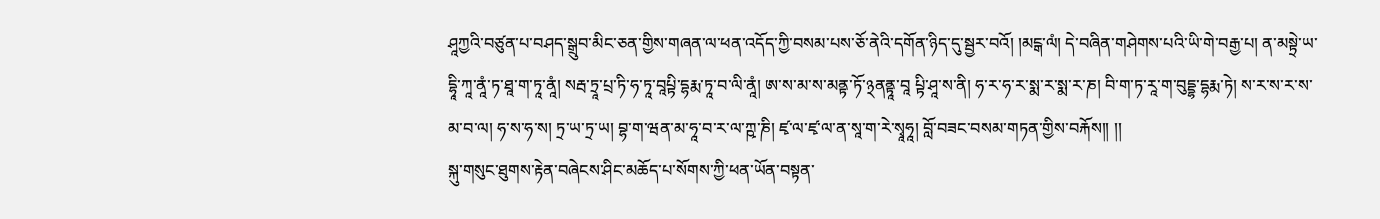ཤཱཀྱའི་བཙུན་པ་བཤད་སྒྲུབ་མིང་ཅན་གྱིས་གཞན་ལ་ཕན་འདོད་ཀྱི་བསམ་པས་ཅོ་ནེའི་དགོན་ཉིད་དུ་སྦྱར་བའོ། །མངྒ་ལཾ། དེ་བཞིན་གཤེགས་པའི་ཡི་གེ་བརྒྱ་པ། ན་མསྟྲེ་ཡ་དྷཱི་ཀཱ་ནཱཾ་ཏ་ཐཱ་ག་ཏཱ་ནཱཾ། སརྦ་ཏྲཱ་པྲ་ཏི་ཧ་ཏཱ་བཱཔྟི་དྷརྨ་ཏཱ་བ་ལི་ནཱཾ། ཨ་ས་མ་ས་མནྟ་ཏོ་྅ནནྟཱ་བཱ པྟི་ཤཱ་ས་ནི། ཧ་ར་ཧ་ར་སྨ་ར་སྨ་ར་ཎ། བི་ག་ཏ་རཱ་ག་བུདྡྷ་དྷརྨ་ཏེ། ས་ར་ས་ར་ས་མ་བ་ལ། ཧ་ས་ཧ་ས། ཏྲ་ཡ་ཏྲ་ཡ། བྷ་ག་ཝན་མ་ཧཱ་བ་ར་ལ་ཀྵ་ཎི། ཛྭ་ལ་ཛྭ་ལ་ན་སཱ་ག་རེ་སྭཱཧཱ། བློ་བཟང་བསམ་གཏན་གྱིས་བརྐོས།། །།
སྐུ་གསུང་ཐུགས་རྟེན་བཞེངས་ཤིང་མཆོད་པ་སོགས་ཀྱི་ཕན་ཡོན་བསྟན་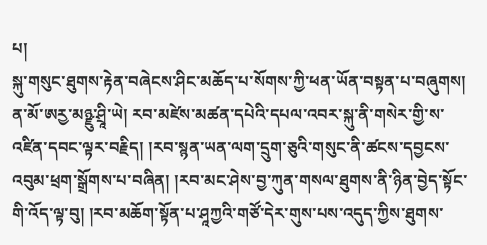པ།
སྐུ་གསུང་ཐུགས་རྟེན་བཞེངས་ཤིང་མཆོད་པ་སོགས་ཀྱི་ཕན་ཡོན་བསྟན་པ་བཞུགས།
ན་མོ་ཨརྱ་མཉྫུ་ཤྲཱི་ཡེ། རབ་མཛེས་མཚན་དཔེའི་དཔལ་འབར་སྐུ་ནི་གསེར་གྱི་ས་འཛིན་དབང་ལྟར་བརྗིད། །རབ་སྙན་ཡན་ལག་དྲུག་ཅུའི་གསུང་ནི་ཚངས་དབྱངས་འབུམ་ཕྲག་སྒྲོགས་པ་བཞིན། །རབ་མང་ཤེས་བྱ་ཀུན་གསལ་ཐུགས་ནི་ཉིན་བྱེད་སྟོང་གི་འོད་ལྟ་བུ། །རབ་མཆོག་སྟོན་པ་ཤཱཀྱའི་གཙོ་དེར་གུས་པས་འདུད་ཀྱིས་ཐུགས་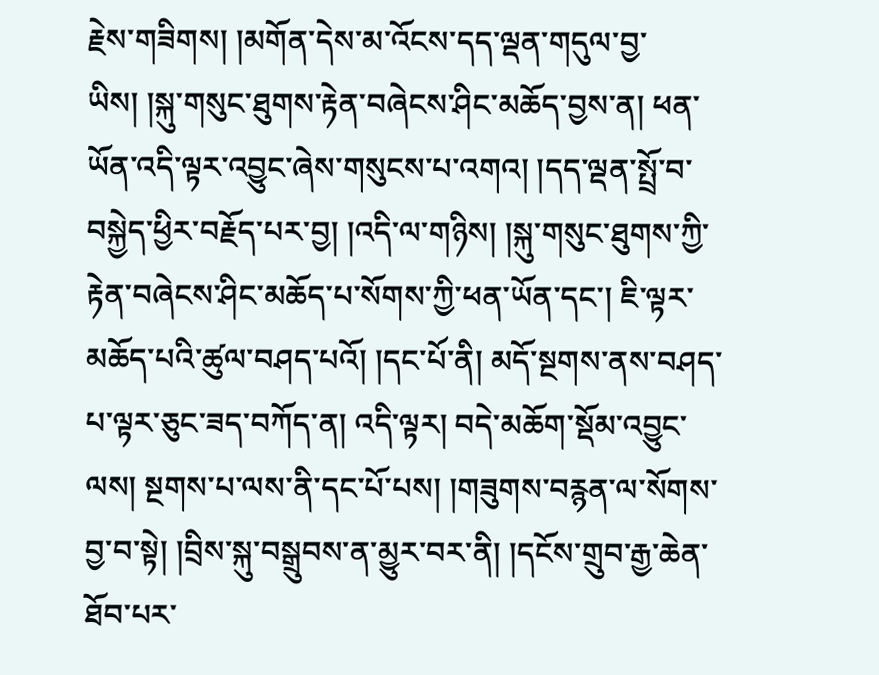རྗེས་གཟིགས། །མགོན་དེས་མ་འོངས་དད་ལྡན་གདུལ་བྱ་ཡིས། །སྐུ་གསུང་ཐུགས་རྟེན་བཞེངས་ཤིང་མཆོད་བྱས་ན། ཕན་ཡོན་འདི་ལྟར་འབྱུང་ཞེས་གསུངས་པ་འགའ། །དད་ལྡན་སྤྲོ་བ་བསྐྱེད་ཕྱིར་བརྗོད་པར་བྱ། །འདི་ལ་གཉིས། །སྐུ་གསུང་ཐུགས་ཀྱི་རྟེན་བཞེངས་ཤིང་མཆོད་པ་སོགས་ཀྱི་ཕན་ཡོན་དང་། ཇི་ལྟར་མཆོད་པའི་ཚུལ་བཤད་པའོ། །དང་པོ་ནི། མདོ་སྔགས་ནས་བཤད་པ་ལྟར་ཅུང་ཟད་བཀོད་ན། འདི་ལྟར། བདེ་མཆོག་སྡོམ་འབྱུང་ལས། སྔགས་པ་ལས་ནི་དང་པོ་པས། །གཟུགས་བརྙན་ལ་སོགས་བྱ་བ་སྟེ། །བྲིས་སྐུ་བསྒྲུབས་ན་མྱུར་བར་ནི། །དངོས་གྲུབ་རྒྱ་ཆེན་ཐོབ་པར་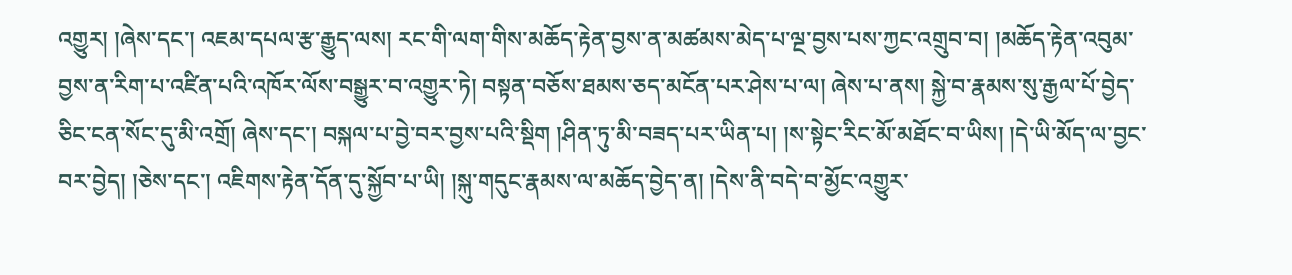འགྱུར། །ཞེས་དང་། འཇམ་དཔལ་རྩ་རྒྱུད་ལས། རང་གི་ལག་གིས་མཆོད་རྟེན་བྱས་ན་མཚམས་མེད་པ་ལྔ་བྱས་པས་ཀྱང་འགྲུབ་བ། །མཆོད་རྟེན་འབུམ་བྱས་ན་རིག་པ་འཛིན་པའི་འཁོར་ལོས་བསྒྱུར་བ་འགྱུར་ཏེ། བསྟན་བཅོས་ཐམས་ཅད་མངོན་པར་ཤེས་པ་ལ། ཞེས་པ་ནས། སྐྱེ་བ་རྣམས་སུ་རྒྱལ་པོ་བྱེད་ཅིང་ངན་སོང་དུ་མི་འགྲོ། ཞེས་དང་། བསྐལ་པ་བྱེ་བར་བྱས་པའི་སྡིག །ཤིན་ཏུ་མི་བཟད་པར་ཡིན་པ། །ས་སྟེང་རིང་མོ་མཐོང་བ་ཡིས། །དེ་ཡི་མོད་ལ་བྱང་བར་བྱེད། །ཅེས་དང་། འཇིགས་རྟེན་དོན་དུ་སྐྱོབ་པ་ཡི། །སྐུ་གདུང་རྣམས་ལ་མཆོད་བྱེད་ན། །དེས་ནི་བདེ་བ་མྱོང་འགྱུར་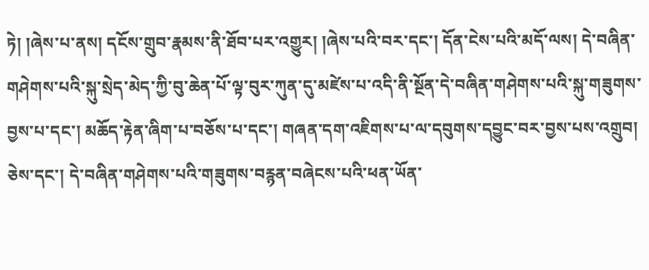ཏེ། །ཞེས་པ་ནས། དངོས་གྲུབ་རྣམས་ནི་ཐོབ་པར་འགྱུར། །ཞེས་པའི་བར་དང་། དོན་ངེས་པའི་མདོ་ལས། དེ་བཞིན་གཤེགས་པའི་སྐུ་སྲེད་མེད་ཀྱི་བུ་ཆེན་པོ་ལྟ་བུར་ཀུན་དུ་མཛེས་པ་འདི་ནི་སྔོན་དེ་བཞིན་གཤེགས་པའི་སྐུ་གཟུགས་བྱས་པ་དང་། མཆོད་རྟེན་ཞིག་པ་བཅོས་པ་དང་། གཞན་དག་འཇིགས་པ་ལ་དབུགས་དབྱུང་བར་བྱས་པས་འགྲུབ། ཅེས་དང་། དེ་བཞིན་གཤེགས་པའི་གཟུགས་བརྙན་བཞེངས་པའི་ཕན་ཡོན་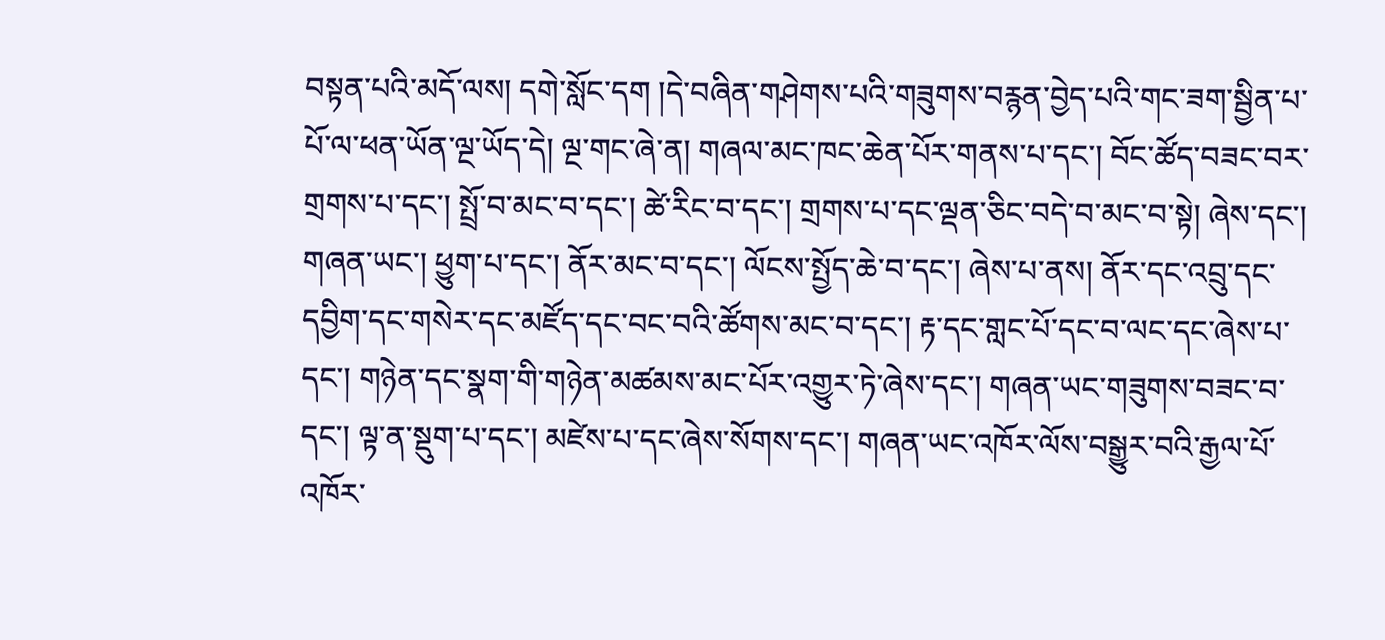བསྟན་པའི་མདོ་ལས། དགེ་སློང་དག །དེ་བཞིན་གཤེགས་པའི་གཟུགས་བརྙན་བྱེད་པའི་གང་ཟག་སྦྱིན་པ་པོ་ལ་ཕན་ཡོན་ལྔ་ཡོད་དེ། ལྔ་གང་ཞེ་ན། གཞལ་མང་ཁང་ཆེན་པོར་གནས་པ་དང་། བོང་ཚོད་བཟང་བར་གྲགས་པ་དང་། སྤྲོ་བ་མང་བ་དང་། ཚེ་རིང་བ་དང་། གྲགས་པ་དང་ལྡན་ཅིང་བདེ་བ་མང་བ་སྟེ། ཞེས་དང་། གཞན་ཡང་། ཕྱུག་པ་དང་། ནོར་མང་བ་དང་། ལོངས་སྤྱོད་ཆེ་བ་དང་། ཞེས་པ་ནས། ནོར་དང་འབྲུ་དང་དབྱིག་དང་གསེར་དང་མཛོད་དང་བང་བའི་ཚོགས་མང་བ་དང་། རྟ་དང་གླང་པོ་དང་བ་ལང་དང་ཞེས་པ་དང་། གཉེན་དང་སྣག་གི་གཉེན་མཚམས་མང་པོར་འགྱུར་ཏེ་ཞེས་དང་། གཞན་ཡང་གཟུགས་བཟང་བ་དང་། ལྟ་ན་སྡུག་པ་དང་། མཛེས་པ་དང་ཞེས་སོགས་དང་། གཞན་ཡང་འཁོར་ལོས་བསྒྱུར་བའི་རྒྱལ་པོ་འཁོར་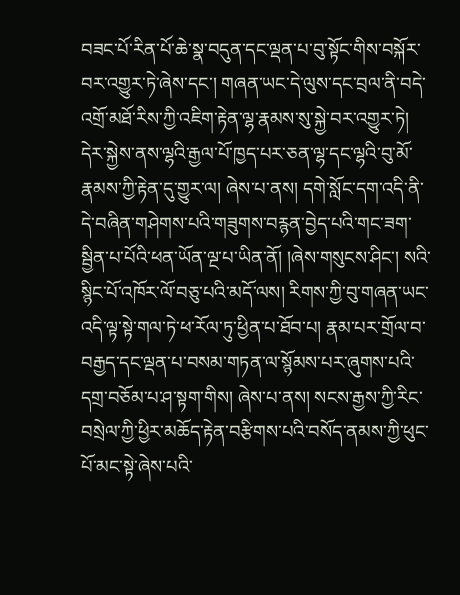བཟང་པོ་རིན་པོ་ཆེ་སྣ་བདུན་དང་ལྡན་པ་བུ་སྟོང་གིས་བསྐོར་བར་འགྱུར་ཏེ་ཞེས་དང་། གཞན་ཡང་དེ་ལུས་དང་བྲལ་ནི་བདེ་འགྲོ་མཐོ་རིས་ཀྱི་འཇིག་རྟེན་ལྷ་རྣམས་སུ་སྐྱེ་བར་འགྱུར་ཏེ། དེར་སྐྱེས་ནས་ལྷའི་རྒྱལ་པོ་ཁྱད་པར་ཅན་ལྷ་དང་ལྷའི་བུ་མོ་རྣམས་ཀྱི་རྟེན་དུ་གྱུར་ལ། ཞེས་པ་ནས། དགེ་སློང་དག་འདི་ནི་དེ་བཞིན་གཤེགས་པའི་གཟུགས་བརྙན་བྱེད་པའི་གང་ཟག་སྦྱིན་པ་པོའི་ཕན་ཡོན་ལྔ་པ་ཡིན་ནོ། །ཞེས་གསུངས་ཤིང་། སའི་སྙིང་པོ་འཁོར་ལོ་བཅུ་པའི་མདོ་ལས། རིགས་ཀྱི་བུ་གཞན་ཡང་འདི་ལྟ་སྟེ་གལ་ཏེ་ཕ་རོལ་ཏུ་ཕྱིན་པ་ཐོབ་པ། རྣམ་པར་གྲོལ་བ་བརྒྱད་དང་ལྡན་པ་བསམ་གཏན་ལ་སྙོམས་པར་ཞུགས་པའི་དགྲ་བཅོམ་པ་ཤ་སྟག་གིས། ཞེས་པ་ནས། སངས་རྒྱས་ཀྱི་རིང་བསྲེལ་ཀྱི་ཕྱིར་མཆོད་རྟེན་བརྩིགས་པའི་བསོད་ནམས་ཀྱི་ཕུང་པོ་མང་སྟེ་ཞེས་པའི་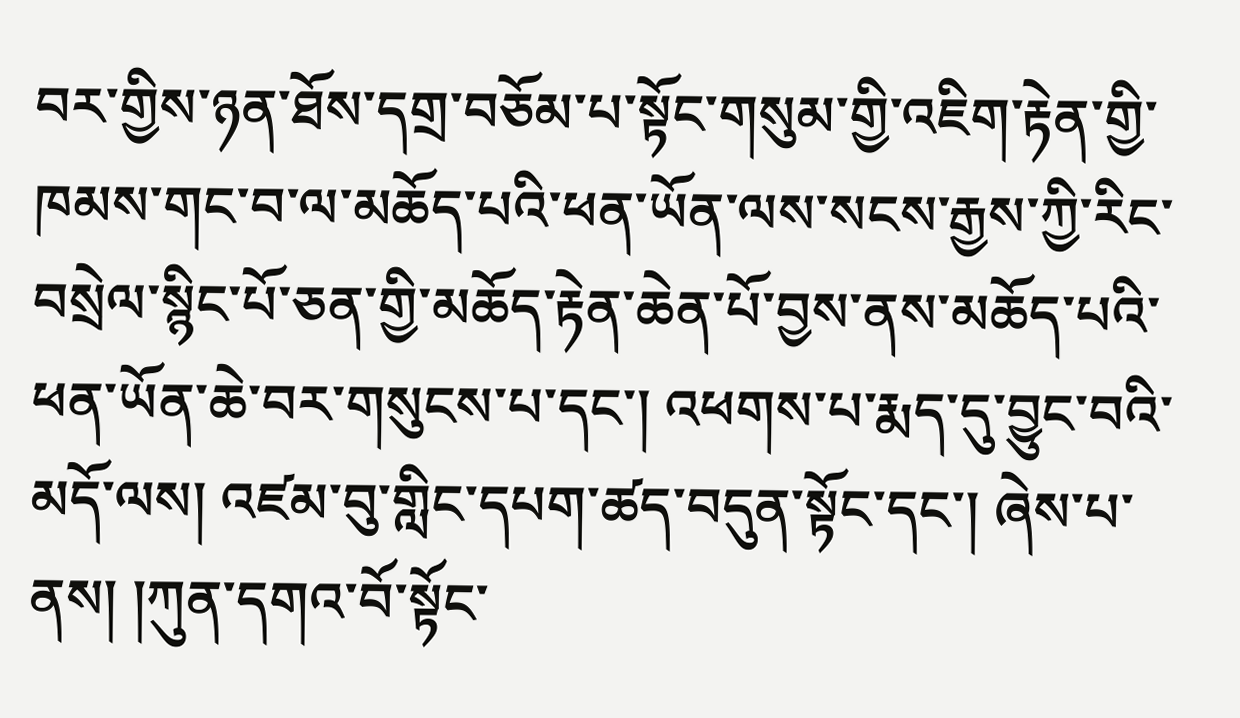བར་གྱིས་ཉན་ཐོས་དགྲ་བཅོམ་པ་སྟོང་གསུམ་གྱི་འཇིག་རྟེན་གྱི་ཁམས་གང་བ་ལ་མཆོད་པའི་ཕན་ཡོན་ལས་སངས་རྒྱས་ཀྱི་རིང་བསྲེལ་སྙིང་པོ་ཅན་གྱི་མཆོད་རྟེན་ཆེན་པོ་བྱས་ནས་མཆོད་པའི་ཕན་ཡོན་ཆེ་བར་གསུངས་པ་དང་། འཕགས་པ་རྨད་དུ་བྱུང་བའི་མདོ་ལས། འཛམ་བུ་གླིང་དཔག་ཚད་བདུན་སྟོང་དང་། ཞེས་པ་ནས། །ཀུན་དགའ་བོ་སྟོང་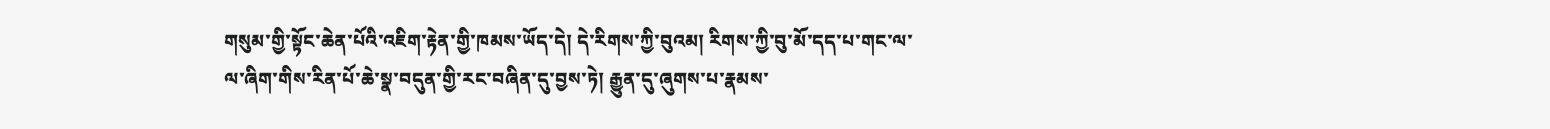གསུམ་གྱི་སྟོང་ཆེན་པོའི་འཇིག་རྟེན་གྱི་ཁམས་ཡོད་དེ། དེ་རིགས་ཀྱི་བུའམ། རིགས་ཀྱི་བུ་མོ་དད་པ་གང་ལ་ལ་ཞིག་གིས་རིན་པོ་ཆེ་སྣ་བདུན་གྱི་རང་བཞིན་དུ་བྱས་ཏེ། རྒྱུན་དུ་ཞུགས་པ་རྣམས་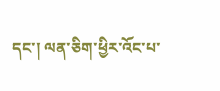དང་། ལན་ཅིག་ཕྱིར་འོང་པ་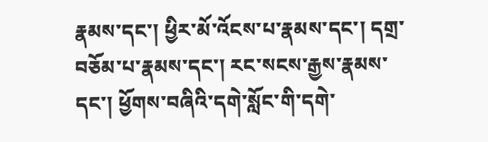རྣམས་དང་། ཕྱིར་མོ་འོངས་པ་རྣམས་དང་། དགྲ་བཅོམ་པ་རྣམས་དང་། རང་སངས་རྒྱས་རྣམས་དང་། ཕྱོགས་བཞིའི་དགེ་སློང་གི་དགེ་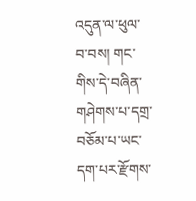འདུན་ལ་ཕུལ་བ་བས། གང་གིས་དེ་བཞིན་གཤེགས་པ་དགྲ་བཅོམ་པ་ཡང་དག་པར་རྫོགས་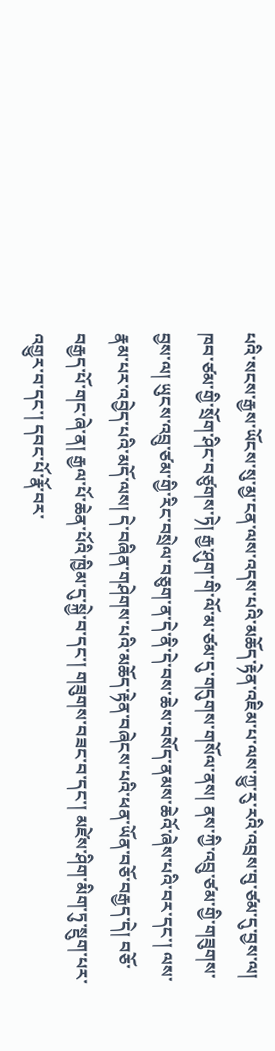པའི་སངས་རྒྱས་ཡོངས་སུ་མྱ་ངན་ལས་འདས་པའི་མཆོད་རྟེན་འཇིམ་པ་ལས་ཀྱུ་རུ་རའི་འབྲས་བུ་ཙམ་དུ་བྱས་ལ། ཁབ་ཙམ་གྱི་སྲོག་ཤིང་བཙུགས་ཏེ། རྒྱ་ཤུག་གི་ལོ་མ་ཙམ་དུ་གདུགས་གསོལ་ནས། ནས་ཀྱི་འབྲུ་ཙམ་གྱི་གཟུགས་བྱས་ལ། ཡུངས་འབྲུ་ཙམ་གྱི་རིང་བསྲེལ་བཅུག་ན་དེ་ནི་དེ་བས་ཆེས་བསོད་ནམས་ཆེའོ་ཞེས་པའི་བར་དང་། ལས་རྣམ་པར་འབྱེད་པའི་མདོ་ལས། དེ་བཞིན་གཤེགས་པའི་མཆོད་རྟེན་བཞེངས་པའི་ཕན་ཡོན་བཅོ་བརྒྱད་དེ། བཅོ་བརྒྱད་པོ་གང་ཞེ་ན། རྒྱལ་པོ་ཆེན་པོའི་ཁྱིམ་དུ་སྐྱེ་བ་དང་། གཟུགས་བཟང་བ་དང་། མཛེས་ཤིག་མིག་ཏུ་སྡུག་པར་འགྱུར་བ་དང་། དབང་པོ་རྣོ་བར་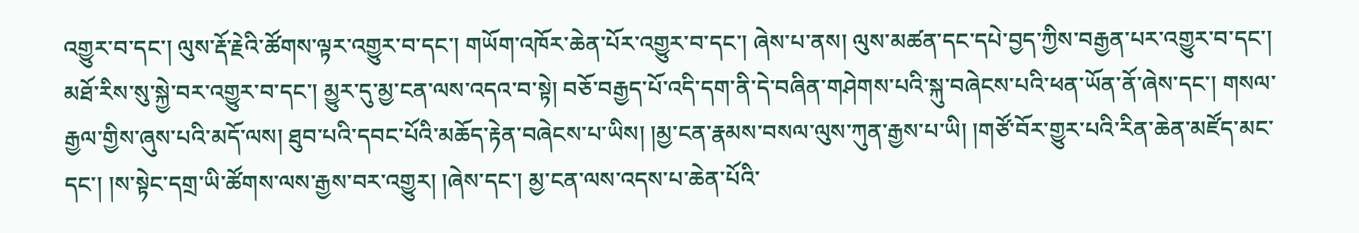འགྱུར་བ་དང་། ལུས་རྡོ་རྗེའི་ཚོགས་ལྟར་འགྱུར་བ་དང་། གཡོག་འཁོར་ཆེན་པོར་འགྱུར་བ་དང་། ཞེས་པ་ནས། ལུས་མཚན་དང་དཔེ་བྱད་ཀྱིས་བརྒྱན་པར་འགྱུར་བ་དང་། མཐོ་རིས་སུ་སྐྱེ་བར་འགྱུར་བ་དང་། མྱུར་དུ་མྱ་ངན་ལས་འདའ་བ་སྟེ། བཅོ་བརྒྱད་པོ་འདི་དག་ནི་དེ་བཞིན་གཤེགས་པའི་སྐུ་བཞེངས་པའི་ཕན་ཡོན་ནོ་ཞེས་དང་། གསལ་རྒྱལ་གྱིས་ཞུས་པའི་མདོ་ལས། ཐུབ་པའི་དབང་པོའི་མཆོད་རྟེན་བཞེངས་པ་ཡིས། །མྱ་ངན་རྣམས་བསལ་ལུས་ཀུན་རྒྱས་པ་ཡི། །གཙོ་བོར་གྱུར་པའི་རིན་ཆེན་མཛོད་མང་དང་། །ས་སྟེང་དགྲ་ཡི་ཚོགས་ལས་རྒྱས་བར་འགྱུར། །ཞེས་དང་། མྱ་ངན་ལས་འདས་པ་ཆེན་པོའི་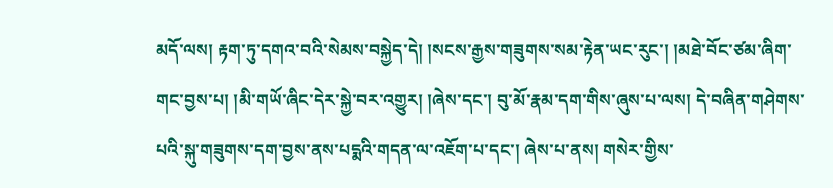མདོ་ལས། རྟག་ཏུ་དགའ་བའི་སེམས་བསྐྱེད་དེ། །སངས་རྒྱས་གཟུགས་སམ་རྟེན་ཡང་རུང་། །མཐེ་བོང་ཙམ་ཞིག་གང་བྱས་པ། །མི་གཡོ་ཞིང་དེར་སྐྱེ་བར་འགྱུར། །ཞེས་དང་། བུ་མོ་རྣམ་དག་གིས་ཞུས་པ་ལས། དེ་བཞིན་གཤེགས་པའི་སྐུ་གཟུགས་དག་བྱས་ནས་པདྨའི་གདན་ལ་འཇོག་པ་དང་། ཞེས་པ་ནས། གསེར་གྱིས་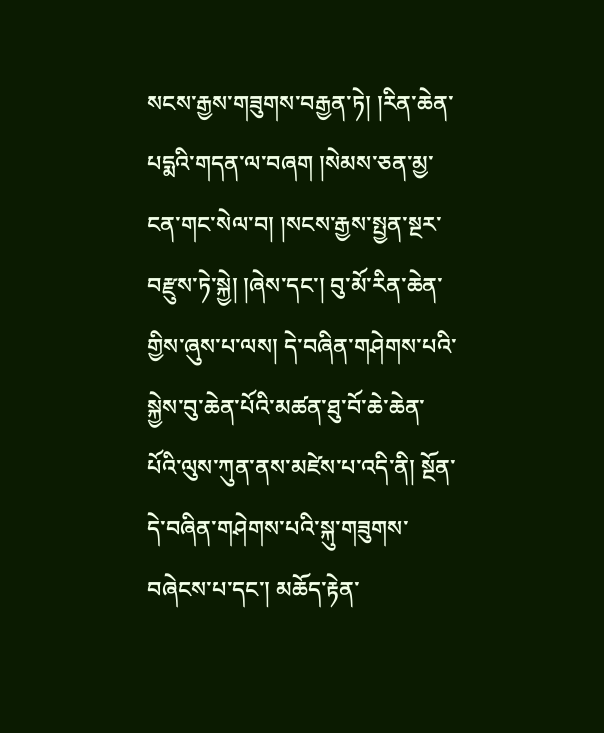སངས་རྒྱས་གཟུགས་བརྒྱན་ཏེ། །རིན་ཆེན་པདྨའི་གདན་ལ་བཞག །སེམས་ཅན་མྱ་ངན་གང་སེལ་བ། །སངས་རྒྱས་སྤྱན་སྔར་བརྫུས་ཏེ་སྐྱེ། །ཞེས་དང་། བུ་མོ་རིན་ཆེན་གྱིས་ཞུས་པ་ལས། དེ་བཞིན་གཤེགས་པའི་སྐྱེས་བུ་ཆེན་པོའི་མཚན་ཐུ་བོ་ཆེ་ཆེན་པོའི་ལུས་ཀུན་ནས་མཛེས་པ་འདི་ནི། སྔོན་དེ་བཞིན་གཤེགས་པའི་སྐུ་གཟུགས་བཞེངས་པ་དང་། མཆོད་རྟེན་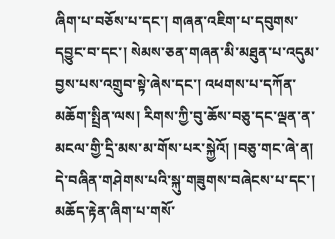ཞིག་པ་བཅོས་པ་དང་། གཞན་འཇིག་པ་དབུགས་དབྱུང་བ་དང་། སེམས་ཅན་གཞན་མི་མཐུན་པ་འདུམ་བྱས་པས་འགྲུབ་སྟེ་ཞེས་དང་། འཕགས་པ་དཀོན་མཆོག་སྤྲིན་ལས། རིགས་ཀྱི་བུ་ཆོས་བཅུ་དང་ལྡན་ན་མངལ་གྱི་དྲི་མས་མ་གོས་པར་སྐྱེའོ། །བཅུ་གང་ཞེ་ན། དེ་བཞིན་གཤེགས་པའི་སྐུ་གཟུགས་བཞེངས་པ་དང་། མཆོད་རྟེན་ཞིག་པ་གསོ་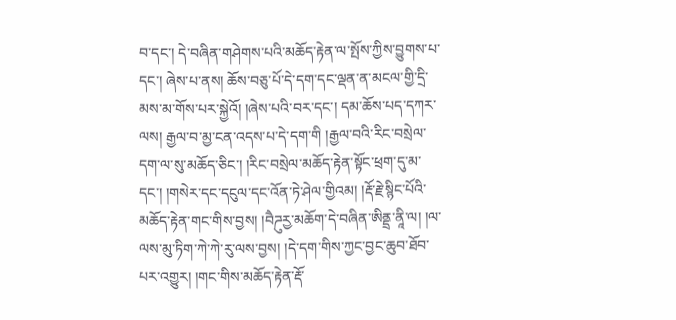བ་དང་། དེ་བཞིན་གཤེགས་པའི་མཆོད་རྟེན་ལ་སྤོས་ཀྱིས་བྱུགས་པ་དང་། ཞེས་པ་ནས། ཆོས་བཅུ་པོ་དེ་དག་དང་ལྡན་ན་མངལ་གྱི་དྲི་མས་མ་གོས་པར་སྐྱེའོ། །ཞེས་པའི་བར་དང་། དམ་ཆོས་པད་དཀར་ལས། རྒྱལ་བ་མྱ་ངན་འདས་པ་དེ་དག་གི །རྒྱལ་བའི་རིང་བསྲེལ་དག་ལ་སུ་མཆོད་ཅིང་། །རིང་བསྲེལ་མཆོད་རྟེན་སྟོང་ཕྲག་དུ་མ་དང་། །གསེར་དང་དངུལ་དང་འོན་ཏེ་ཤེལ་གྱིའམ། །རྡོ་རྗེ་སྙིང་པོའི་མཆོད་རྟེན་གང་གིས་བྱས། །བཻཌུརྱ་མཆོག་དེ་བཞིན་ཨིནྡྲ་ནཱི་ལ། །ལ་ལས་མུ་ཏིག་ཀེ་ཀེ་རུ་ལས་བྱས། །དེ་དག་གིས་ཀྱང་བྱང་ཆུབ་ཐོབ་པར་འགྱུར། །གང་གིས་མཆོད་རྟེན་རྡོ་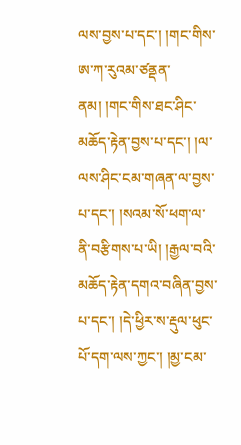ལས་བྱས་པ་དང་། །གང་གིས་ཨ་ཀ་རུའམ་ཙནྡན་ནམ། །གང་གིས་ཐང་ཤིང་མཆོད་རྟེན་བྱས་པ་དང་། །ལ་ལས་ཤིང་ངམ་གཞན་ལ་བྱས་པ་དང་། །སའམ་སོ་ཕག་ལ་ནི་བརྩིགས་པ་ཡི། །རྒྱལ་བའི་མཆོད་རྟེན་དགའ་བཞིན་བྱས་པ་དང་། །དེ་ཕྱིར་ས་རྡུལ་ཕུང་པོ་དག་ལས་ཀྱང་། །མྱ་ངམ་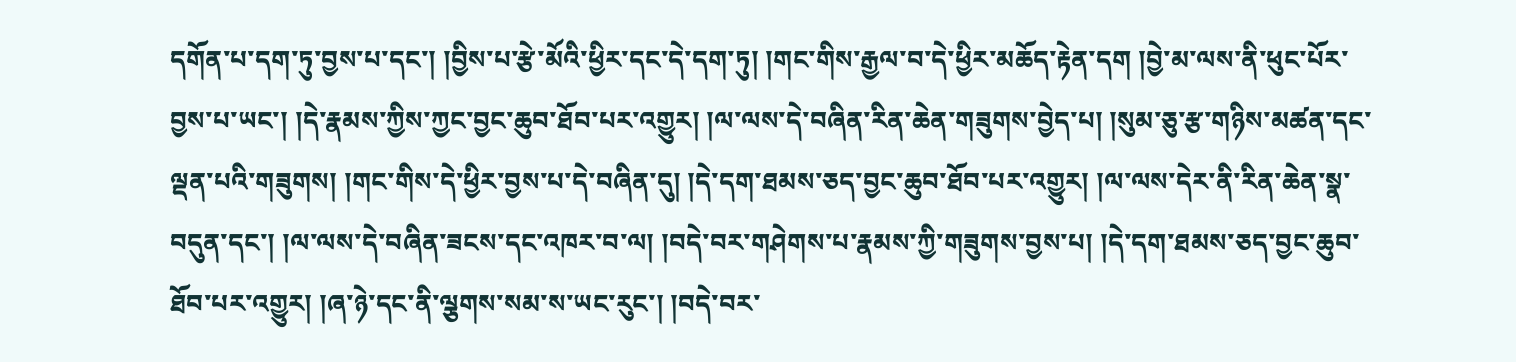དགོན་པ་དག་ཏུ་བྱས་པ་དང་། །བྱིས་པ་རྩེ་མོའི་ཕྱིར་དང་དེ་དག་ཏུ། །གང་གིས་རྒྱལ་བ་དེ་ཕྱིར་མཆོད་རྟེན་དག །བྱེ་མ་ལས་ནི་ཕུང་པོར་བྱས་པ་ཡང་། །དེ་རྣམས་ཀྱིས་ཀྱང་བྱང་ཆུབ་ཐོབ་པར་འགྱུར། །ལ་ལས་དེ་བཞིན་རིན་ཆེན་གཟུགས་བྱེད་པ། །སུམ་ཅུ་རྩ་གཉིས་མཚན་དང་ལྡན་པའི་གཟུགས། །གང་གིས་དེ་ཕྱིར་བྱས་པ་དེ་བཞིན་དུ། །དེ་དག་ཐམས་ཅད་བྱང་ཆུབ་ཐོབ་པར་འགྱུར། །ལ་ལས་དེར་ནི་རིན་ཆེན་སྣ་བདུན་དང་། །ལ་ལས་དེ་བཞིན་ཟངས་དང་འཁར་བ་ལ། །བདེ་བར་གཤེགས་པ་རྣམས་ཀྱི་གཟུགས་བྱས་པ། །དེ་དག་ཐམས་ཅད་བྱང་ཆུབ་ཐོབ་པར་འགྱུར། །ཞ་ཉེ་དང་ནི་ལྕགས་སམ་ས་ཡང་རུང་། །བདེ་བར་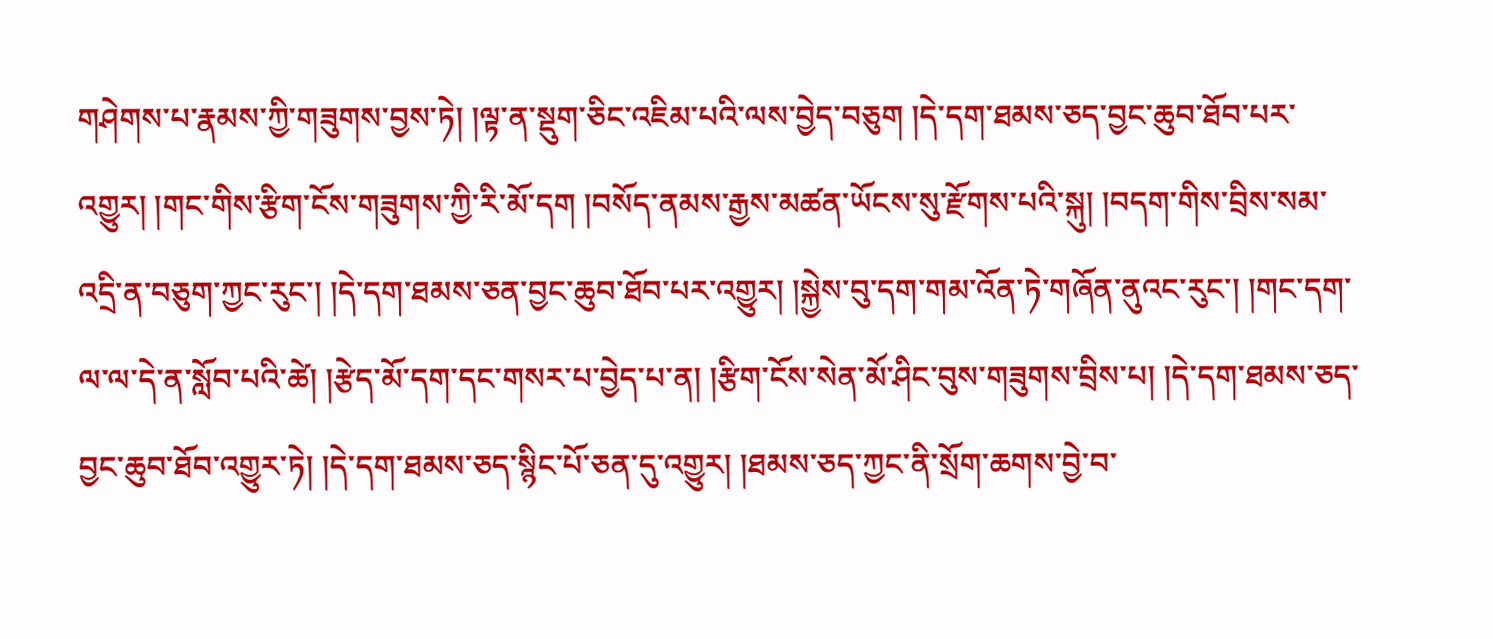གཤེགས་པ་རྣམས་ཀྱི་གཟུགས་བྱས་ཏེ། །ལྟ་ན་སྡུག་ཅིང་འཇིམ་པའི་ལས་བྱེད་བཅུག །དེ་དག་ཐམས་ཅད་བྱང་ཆུབ་ཐོབ་པར་འགྱུར། །གང་གིས་རྩིག་ངོས་གཟུགས་ཀྱི་རི་མོ་དག །བསོད་ནམས་རྒྱས་མཚན་ཡོངས་སུ་རྫོགས་པའི་སྐུ། །བདག་གིས་བྲིས་སམ་འདྲི་ན་བཅུག་ཀྱང་རུང་། །དེ་དག་ཐམས་ཅན་བྱང་ཆུབ་ཐོབ་པར་འགྱུར། །སྐྱེས་བུ་དག་གམ་འོན་ཏེ་གཞོན་ནུའང་རུང་། །གང་དག་ལ་ལ་དེ་ན་སློབ་པའི་ཚེ། །རྩེད་མོ་དག་དང་གསར་པ་བྱེད་པ་ན། །རྩིག་ངོས་སེན་མོ་ཤིང་བུས་གཟུགས་བྲིས་པ། །དེ་དག་ཐམས་ཅད་བྱང་ཆུབ་ཐོབ་འགྱུར་ཏེ། །དེ་དག་ཐམས་ཅད་སྙིང་པོ་ཅན་དུ་འགྱུར། །ཐམས་ཅད་ཀྱང་ནི་སྲོག་ཆགས་བྱེ་བ་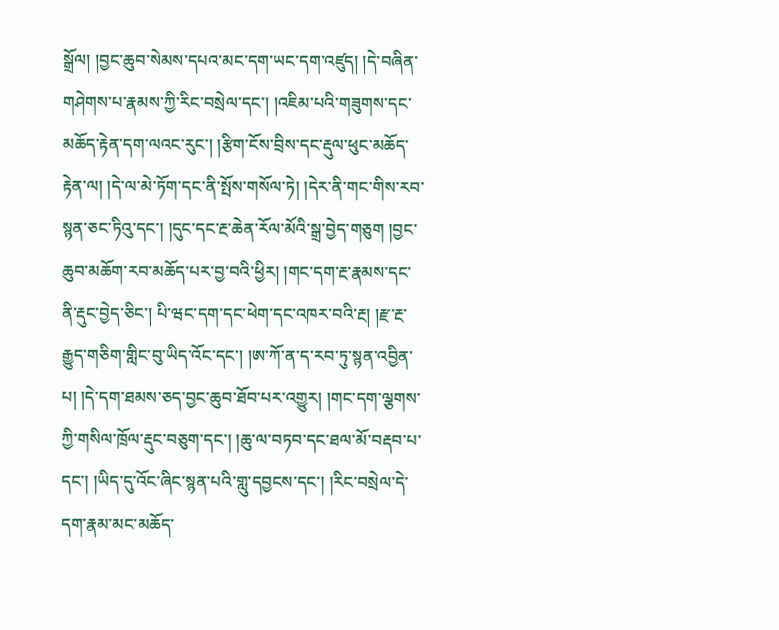སྒྲོལ། །བྱང་ཆུབ་སེམས་དཔའ་མང་དག་ཡང་དག་འཛུད། །དེ་བཞིན་གཤེགས་པ་རྣམས་ཀྱི་རིང་བསྲེལ་དང་། །འཇིམ་པའི་གཟུགས་དང་མཆོད་རྟེན་དག་ལའང་རུང་། །རྩིག་ངོས་བྲིས་དང་རྡུལ་ཕུང་མཆོད་རྟེན་ལ། །དེ་ལ་མེ་ཏོག་དང་ནི་སྤོས་གསོལ་ཏེ། །དེར་ནི་གང་གིས་རབ་སྙན་ཅང་ཏིའུ་དང་། །དུང་དང་རྔ་ཆེན་རོལ་མོའི་སྒྲ་བྱེད་གཅུག །བྱང་ཆུབ་མཆོག་རབ་མཆོད་པར་བྱ་བའི་ཕྱིར། །གང་དག་རྔ་རྣམས་དང་ནི་རྡུང་བྱེད་ཅིང་། པི་ཝང་དག་དང་ཕེག་དང་འཁར་བའི་རྔ། །རྫ་རྔ་རྒྱུད་གཅིག་གླིང་བུ་ཡིད་འོང་དང་། །ཨ་ཀོ་ན་ད་རབ་ཏུ་སྙན་འབྱིན་པ། །དེ་དག་ཐམས་ཅད་བྱང་ཆུབ་ཐོབ་པར་འགྱུར། །གང་དག་ལྕགས་ཀྱི་གསིལ་ཁྲོལ་རྡུང་བཅུག་དང་། །ཆུ་ལ་བཏབ་དང་ཐལ་མོ་བརྡབ་པ་དང་། །ཡིད་དུ་འོང་ཞིང་སྙན་པའི་གླུ་དབྱངས་དང་། །རིང་བསྲེལ་དེ་དག་རྣམ་མང་མཆོད་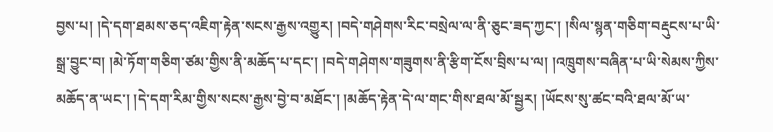བྱས་པ། །དེ་དག་ཐམས་ཅད་འཇིག་རྟེན་སངས་རྒྱས་འགྱུར། །བདེ་གཤེགས་རིང་བསྲེལ་ལ་ནི་ཅུང་ཟད་ཀྱང་། །སིལ་སྙན་གཅིག་བརྡུངས་པ་ཡི་སྒྲ་བྱུང་བ། །མེ་ཏོག་གཅིག་ཙམ་གྱིས་ནི་མཆོད་པ་དང་། །བདེ་གཤེགས་གཟུགས་ནི་རྩིག་ངོས་བྲིས་པ་ལ། །འཁྲུགས་བཞིན་པ་ཡི་སེམས་ཀྱིས་མཆོད་ན་ཡང་། །དེ་དག་རིམ་གྱིས་སངས་རྒྱས་བྱེ་བ་མཐོང་། །མཆོད་རྟེན་དེ་ལ་གང་གིས་ཐལ་མོ་སྦྱར། །ཡོངས་སུ་ཚང་བའི་ཐལ་མོ་ཡ་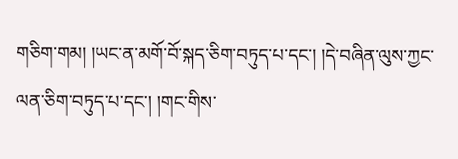གཅིག་གམ། །ཡང་ན་མགོ་བོ་སྐད་ཅིག་བཏུད་པ་དང་། །དེ་བཞིན་ལུས་ཀྱང་ལན་ཅིག་བཏུད་པ་དང་། །གང་གིས་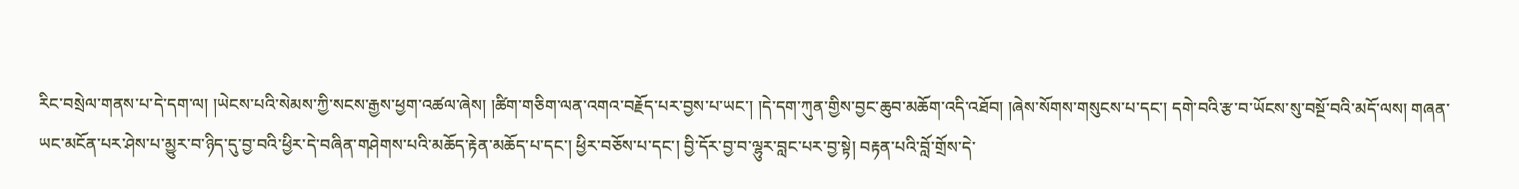རིང་བསྲེལ་གནས་པ་དེ་དག་ལ། །ཡེངས་པའི་སེམས་ཀྱི་སངས་རྒྱས་ཕྱག་འཚལ་ཞེས། །ཚིག་གཅིག་ལན་འགའ་བརྗོད་པར་བྱས་པ་ཡང་། །དེ་དག་ཀུན་གྱིས་བྱང་ཆུབ་མཆོག་འདི་འཐོབ། །ཞེས་སོགས་གསུངས་པ་དང་། དགེ་བའི་རྩ་བ་ཡོངས་སུ་བསྔོ་བའི་མདོ་ལས། གཞན་ཡང་མངོན་པར་ཤེས་པ་མྱུར་བ་ཉིད་དུ་བྱ་བའི་ཕྱིར་དེ་བཞིན་གཤེགས་པའི་མཆོད་རྟེན་མཆོད་པ་དང་། ཕྱིར་བཅོས་པ་དང་། བྱི་དོར་བྱ་བ་ལྷུར་བླང་པར་བྱ་སྟེ། བརྟན་པའི་བློ་གྲོས་དེ་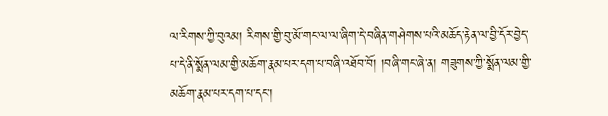ལ་རིགས་ཀྱི་བུའམ། རིགས་གྱི་བུ་མོ་གང་ལ་ལ་ཞིག་དེ་བཞིན་གཤེགས་པའི་མཆོད་རྟེན་ལ་བྱི་དོར་བྱེད་པ་དེ་ནི་སྨོན་ལམ་གྱི་མཆོག་རྣམ་པར་དག་པ་བཞི་འཐོབ་བོ། །བཞི་གང་ཞེ་ན། གཟུགས་ཀྱི་སྨོན་ལམ་གྱི་མཆོག་རྣམ་པར་དག་པ་དང་།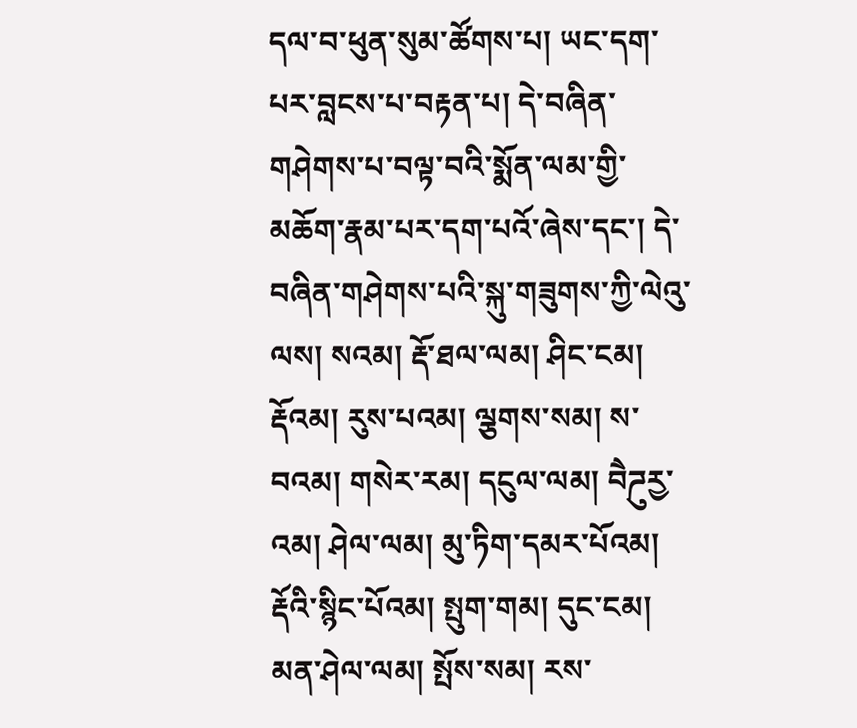དལ་བ་ཕུན་སུམ་ཚོགས་པ། ཡང་དག་པར་བླངས་པ་བརྟན་པ། དེ་བཞིན་གཤེགས་པ་བལྟ་བའི་སྨོན་ལམ་གྱི་མཆོག་རྣམ་པར་དག་པའོ་ཞེས་དང་། དེ་བཞིན་གཤེགས་པའི་སྐུ་གཟུགས་ཀྱི་ལེའུ་ལས། སའམ། རྡོ་ཐལ་ལམ། ཤིང་ངམ། རྡོའམ། རུས་པའམ། ལྕགས་སམ། ས་བའམ། གསེར་རམ། དངུལ་ལམ། བཻཌུརྱ་འམ། ཤེལ་ལམ། མུ་ཏིག་དམར་པོའམ། རྡོའི་སྙིང་པོའམ། སྤུག་གམ། དུང་ངམ། མན་ཤེལ་ལམ། སྤོས་སམ། རས་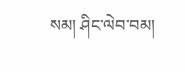སམ། ཤིང་ལེབ་བམ།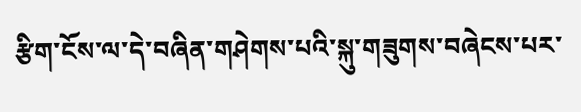རྩིག་ངོས་ལ་དེ་བཞིན་གཤེགས་པའི་སྐུ་གཟུགས་བཞེངས་པར་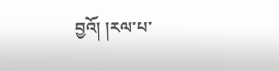བྱའོ། །རལ་པ་